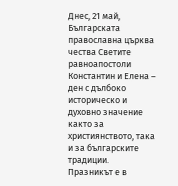Днес, 21 май, Българската православна църква чества Светите равноапостоли Константин и Елена – ден с дълбоко историческо и духовно значение както за християнството, така и за българските традиции.
Празникът е в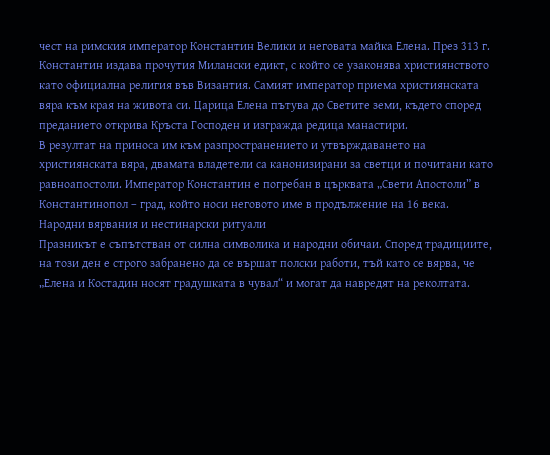чест на римския император Константин Велики и неговата майка Елена. През 313 г. Константин издава прочутия Милански едикт, с който се узаконява християнството като официална религия във Византия. Самият император приема християнската вяра към края на живота си. Царица Елена пътува до Светите земи, където според преданието открива Кръста Господен и изгражда редица манастири.
В резултат на приноса им към разпространението и утвърждаването на християнската вяра, двамата владетели са канонизирани за светци и почитани като равноапостоли. Император Константин е погребан в църквата „Свети Апостоли” в Константинопол – град, който носи неговото име в продължение на 16 века.
Народни вярвания и нестинарски ритуали
Празникът е съпътстван от силна символика и народни обичаи. Според традициите, на този ден е строго забранено да се вършат полски работи, тъй като се вярва, че „Елена и Костадин носят градушката в чувал“ и могат да навредят на реколтата.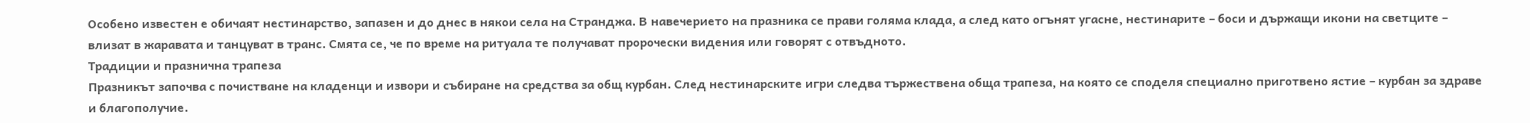Особено известен е обичаят нестинарство, запазен и до днес в някои села на Странджа. В навечерието на празника се прави голяма клада, а след като огънят угасне, нестинарите – боси и държащи икони на светците – влизат в жаравата и танцуват в транс. Смята се, че по време на ритуала те получават пророчески видения или говорят с отвъдното.
Традиции и празнична трапеза
Празникът започва с почистване на кладенци и извори и събиране на средства за общ курбан. След нестинарските игри следва тържествена обща трапеза, на която се споделя специално приготвено ястие – курбан за здраве и благополучие.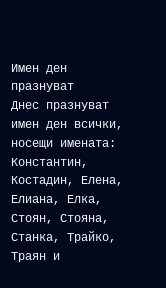Имен ден празнуват
Днес празнуват имен ден всички, носещи имената: Константин, Костадин, Елена, Елиана, Елка, Стоян, Стояна, Станка, Трайко, Траян и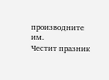производните им.
Честит празник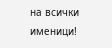на всички именици!